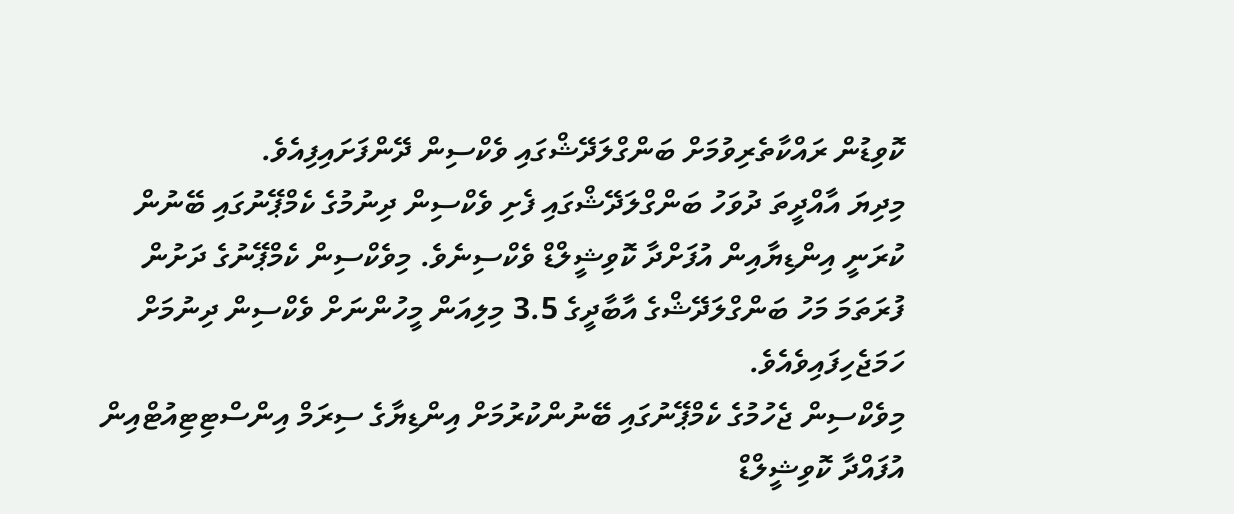ކޮވިޑުން ރައްކާތެރިވުމަށް ބަންގްލަދޭޝްގައި ވެކްސިން ދޭންފަށައިފިއެވެ.
މިދިޔަ އާއްދީތަ ދުވަހު ބަންގްލަދޭޝްގައި ފެށި ވެކްސިން ދިނުމުގެ ކެމްޕޭނުގައި ބޭނުން ކުރަނީ އިންޑިޔާއިން އުފަށްދާ ކޮވިޝީލްޑް ވެކްސިނެވެ. މިވެކްސިން ކެމްޕޭނުގެ ދަށުން ފުރަތަމަ މަހު ބަންގްލަދޭޝްގެ އާބާދީގެ 3.5 މިލިއަން މީހުންނަށް ވެކްސިން ދިނުމަށް ހަމަޖެހިފައިވެއެވެ.
މިވެކްސިން ޖެހުމުގެ ކެމްޕޭނުގައި ބޭނުންކުރުމަށް އިންޑިޔާގެ ސިރަމް އިންސްޓިޓިއުޓްއިން އުފައްދާ ކޮވިޝީލްޑް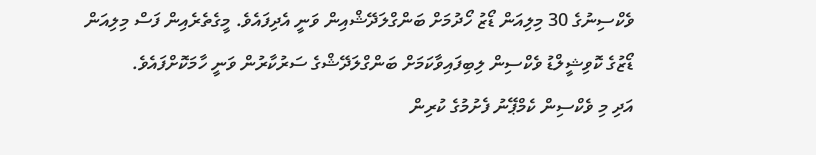ވެކްސިނުގެ 30 މިލިއަން ޑޯޒު ހޯދުމަށް ބަންގްލަދޭޝްއިން ވަނީ އެދިފައެވެ. މީގެތެރެއިން ފަސް މިލިއަން ޑޯޒުގެ ކޮވިޝީލްޑު ވެކްސިން ލިބިފައިވާކަމަށް ބަންގްލަދޭޝްގެ ސަރުކާރުން ވަނީ ހާމަކޮށްފައެވެ.
އަދި މި ވެކްސިން ކެމްޕޭނު ފެށުމުގެ ކުރިން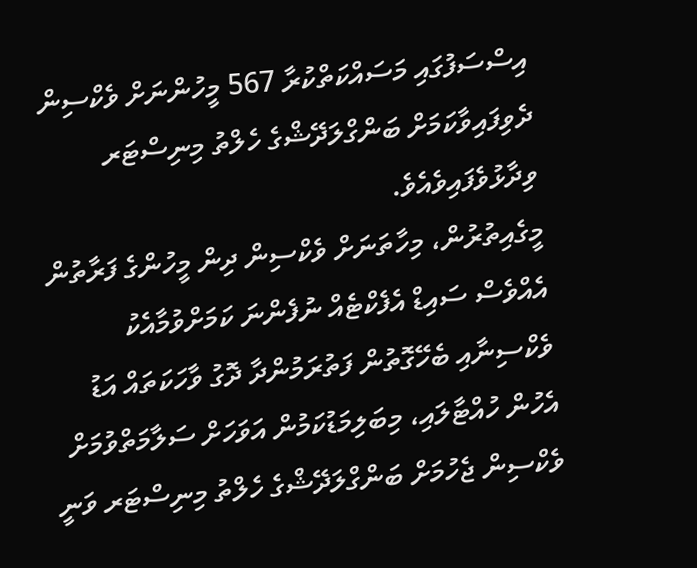އިސްސަފުގައި މަސައްކަތްކުރާ 567 މީހުންނަށް ވެކްސިން ދެވިފައިވާކަމަށް ބަންގްލަދޭޝްގެ ހެލްތު މިނިސްޓަރ ވިދާޅުވެފައިވެއެވެ.
މީގެއިތުރުން، މިހާތަނަށް ވެކްސިން ދިން މީހުންގެ ފަރާތުން އެއްވެސް ސައިޑް އެފެކްޓެއް ނުފެންނަ ކަމަށްވުމާއެކު ވެކްސިނާއި ބެހޭގޮތުން ފަތުރަމުންދާ ދޮގު ވާހަކަތައް އަޑު އެހުން ހުއްޓާލައި، މިބަލިމަޑުކަމުން އަވަހަށް ސަލާމަތްވުމަށް ވެކްސިން ޖެހުމަށް ބަންގްލަދޭޝްގެ ހެލްތު މިނިސްޓަރ ވަނީ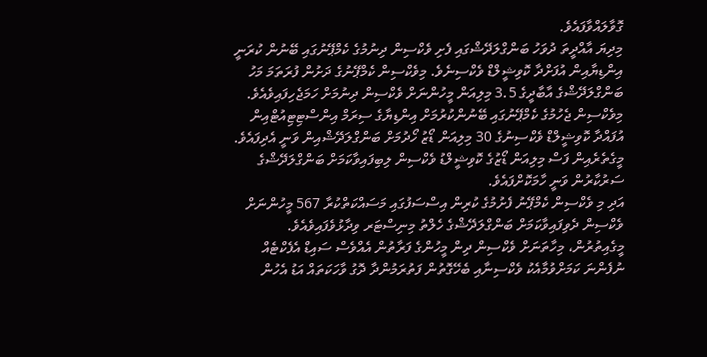ގޮވާލައްވާފައެވެ.
މިދިޔަ އާއްދީތަ ދުވަހު ބަންގްލަދޭޝްގައި ފެށި ވެކްސިން ދިނުމުގެ ކެމްޕޭނުގައި ބޭނުން ކުރަނީ އިންޑިޔާއިން އުފަށްދާ ކޮވިޝީލްޑް ވެކްސިނެވެ. މިވެކްސިން ކެމްޕޭނުގެ ދަށުން ފުރަތަމަ މަހު ބަންގްލަދޭޝްގެ އާބާދީގެ 3.5 މިލިއަން މީހުންނަށް ވެކްސިން ދިނުމަށް ހަމަޖެހިފައިވެއެވެ.
މިވެކްސިން ޖެހުމުގެ ކެމްޕޭނުގައި ބޭނުންކުރުމަށް އިންޑިޔާގެ ސިރަމް އިންސްޓިޓިއުޓްއިން އުފައްދާ ކޮވިޝީލްޑް ވެކްސިނުގެ 30 މިލިއަން ޑޯޒު ހޯދުމަށް ބަންގްލަދޭޝްއިން ވަނީ އެދިފައެވެ. މީގެތެރެއިން ފަސް މިލިއަން ޑޯޒުގެ ކޮވިޝީލްޑު ވެކްސިން ލިބިފައިވާކަމަށް ބަންގްލަދޭޝްގެ ސަރުކާރުން ވަނީ ހާމަކޮށްފައެވެ.
އަދި މި ވެކްސިން ކެމްޕޭނު ފެށުމުގެ ކުރިން އިސްސަފުގައި މަސައްކަތްކުރާ 567 މީހުންނަށް ވެކްސިން ދެވިފައިވާކަމަށް ބަންގްލަދޭޝްގެ ހެލްތު މިނިސްޓަރ ވިދާޅުވެފައިވެއެވެ.
މީގެއިތުރުން، މިހާތަނަށް ވެކްސިން ދިން މީހުންގެ ފަރާތުން އެއްވެސް ސައިޑް އެފެކްޓެއް ނުފެންނަ ކަމަށްވުމާއެކު ވެކްސިނާއި ބެހޭގޮތުން ފަތުރަމުންދާ ދޮގު ވާހަކަތައް އަޑު އެހުން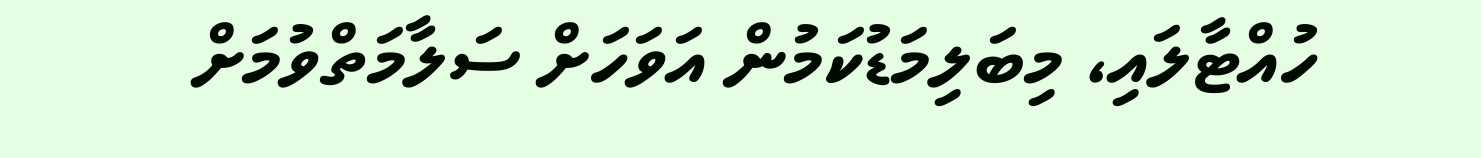ހުއްޓާލައި، މިބަލިމަޑުކަމުން އަވަހަށް ސަލާމަތްވުމަށް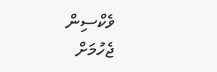ވެކްސިން ޖެހުމަށް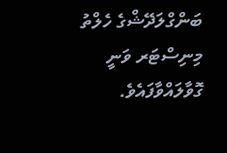ބަންގްލަދޭޝްގެ ހެލްތު މިނިސްޓަރ ވަނީ ގޮވާލައްވާފައެވެ.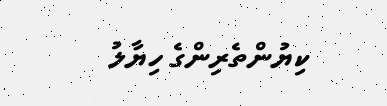ކިޔުންތެރިންގެ ހިޔާލު